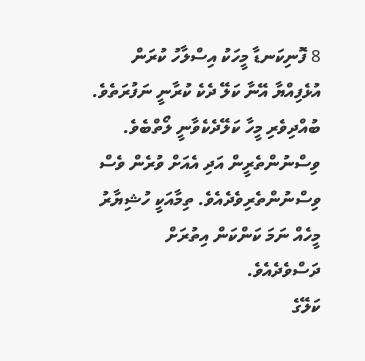8 ފޮނިކަނޑާ މީހަކު އިސްލާހު ކުރަން އުޅެފިއްޔާ އޭނާ ކަލޭ ދެކެ ކުރާނީ ނަފުރަތެވެ. ބުއްދިވެރި މީހާ ކަލޭދެކެވާނީ ލޯތްބެވެ.
ވިސްނުންތެރީން އަދި އެއަށް ވުރެން ވެސް ވިސްނުންތެރިވެދެއެވެ. ތިމާއަކީ ހުޝިޔާރު މީހެއް ނަމަ ކަންކަން އިތުރަށް ދަސްވެދެއެވެ.
ކަލޭގެ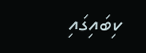ކިބައިގައި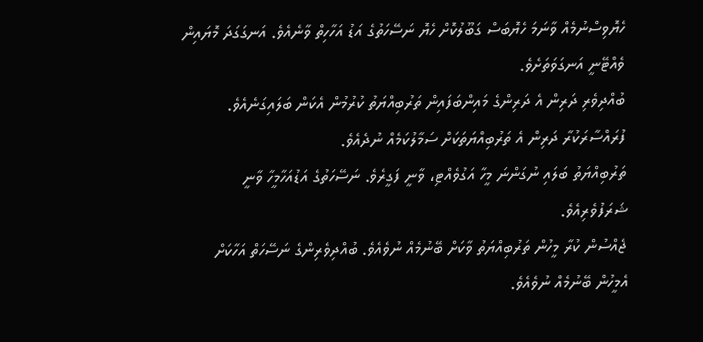ހެޔޮވިސްނުމެއް ވާނަމަ ހެޔޮބަސް ގަބޫލުކޮށް ހެޔޮ ނަސޭހަތުގެ އަޑު އަހާހިތް ވާނެއެވެ. އަނގަގަދަ މޮޔައިން ވެއްޓޭނީ އަނގަވަތަށެވެ.
ބުއްދިވެރި ދަރިން އެ ދަރިންގެ މައިންބަފައިން ތަރުބިއްޔަތު ކުރުމުން އެކަން ބަލައިގަނެއެވެ. ފުރައްސާރަކުރާ ދަރިން އެ ތަރުބިއްޔަތަކަށް ސަމާލުކަމެއް ނުދެއެވެ.
ތަރުބިއްޔަތު ބަލައި ނުގަންނަ މީހާ އަގުވެއްޓި، ވާނީ ފަގީރެވެ. ނަސޭހަތުގެ އަޑުއަހާމީހާ ވާނީ ޝަރަފުވެރިއެވެ.
ޖެއްސުން ކުރާ މީހުން ތަރުބިއްޔަތު ވާކަށް ބޭނުމެއް ނުވެއެވެ. ބުއްދިވެރިންގެ ނަސޭހަތް އަހާކަށް އެމީހުން ބޭނުމެއް ނުވެއެވެ.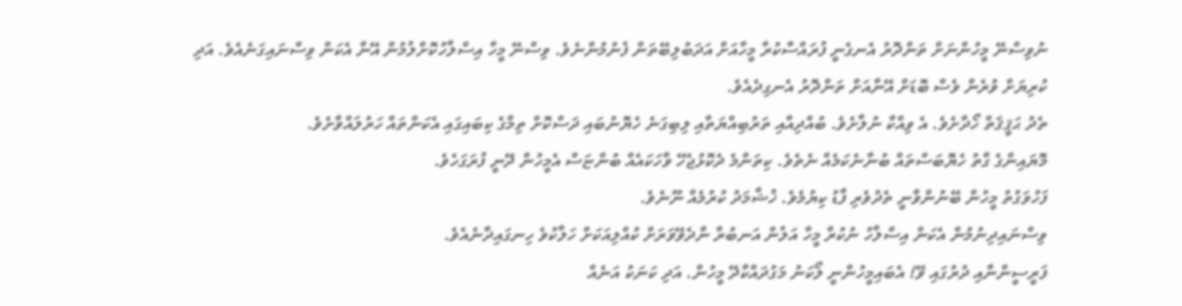ނުވިސްނޭ މީހުންނަށް ތަންދޮރު އެނގެނީ ފުރައްސާކުރާ މީހާއަށް އަދަބުލިބޭތަން ފެނުމުންނެވެ. ވިސްނޭ މީހާ އިސްލާހުކޮށްލުމުން އޭނާ އެކަން ވިސްނައިގަނެއެވެ. އަދި ކުރިޔަށް ވުރެން ވެސް ބޮޑަށް އޭނާއަށް ތަންދޮރު އެނގިދެއެވެ.
ތެދު ޙަޤީޤަތް ހޯދާށެވެ. އެ ވިއްކާ ނުލާށެވެ. ބުއްދިއާއި ތަރުބިއްޔަތާއި ލިބިގަނެ ހެޔޮނުބައި ދަސްކޮށް ތިމާގެ ކިބައިގައި އެކަންތައް ހަރުލައްވާށެވެ.
މޮޔައިންގެ ގާތު ހެޔޮބަސްތައް ބުނާނެކަމެއް ނެތެވެ. ކިތަންމެ ދެކޮޅުޖެހޭ ވާހަކައެއް ބުންޏަސް އެމީހުން ދޭނީ ފުރަގަހެވެ.
ފަހުވަގުތު މީހުން ބޭނުންވާނީ ތެދުވެރި ފާޑު ކިޔުމެވެ. ޚުޝާމަދު ކުރުމެއް ނޫނެވެ.
ވިސްނައިދިނުމުން އެކަން އިސްލާހު ނުކުރާ މީހާ އަލުން އަނބުރާ ނާދެވޭވަރަށް ކުއްލިއަކަށް ހަލާކުވެ ހިނގައިދާނެއެވެ.
ފަރީސީންނާއި ދުރުގައި ވޭ! އެބައިމީހުންނީ ލޯކަނު މަގުދައްކާދޭ މީހުން. އަދި ކަނަކު އަނެއް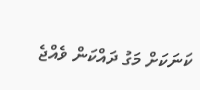ކަނަކަށް މަގު ދައްކަން ވެއްޖެ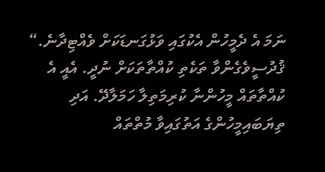ނަމަ އެ ދެމީހުން އެކުގައި ވަޅުގަނޑަކަށް ވެއްޓިދާނެ.“
ޤުދުސީވެގެންވާ ތަކެތި ކުއްތާތަކަށް ނުދީ. އެއީ އެ ކުއްތާތައް މީހުންނާ ކުރިމަތިލާ ހަމަލާދޭ. އަދި ތިޔަބައިމީހުންގެ އަތުގައިވާ މުތްތައް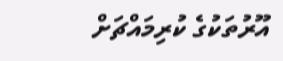އޫރުތަކުގެ ކުރިމައްޗަށް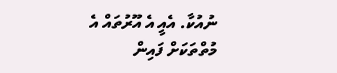ނުއުކާ. އެއީ އެ އޫރުތައް އެ މުތްތަކަށް ފައިން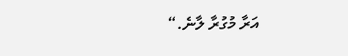އަރާ މުގުރާ ލާނެ.“